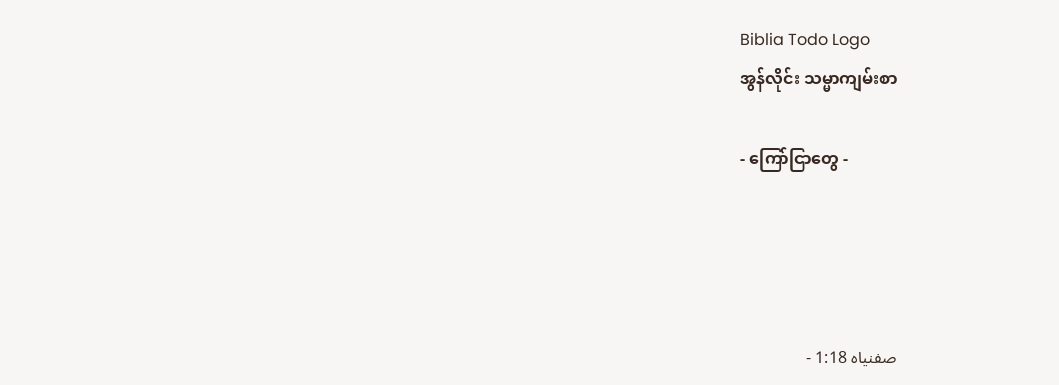Biblia Todo Logo
အွန်လိုင်း သမ္မာကျမ်းစာ

- ကြော်ငြာတွေ -




صفنياہ 1:18 -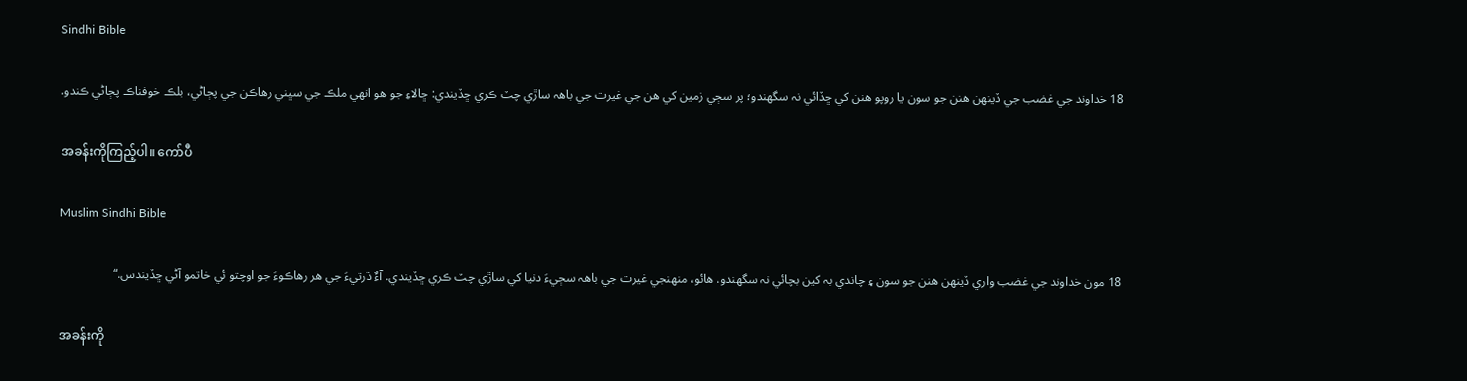Sindhi Bible

18 خداوند جي غضب جي ڏينهن هنن جو سون يا روپو هنن کي ڇڏائي نہ سگهندو؛ پر سڄي زمين کي هن جي غيرت جي باهہ ساڙي چٽ ڪري ڇڏيندي: ڇالاءِ جو هو انهي ملڪ جي سڀني رهاڪن جي پڄاڻي، بلڪ خوفناڪ پڄاڻي ڪندو.

အခန်းကိုကြည့်ပါ။ ကော်ပီ

Muslim Sindhi Bible

18 مون خداوند جي غضب واري ڏينهن هنن جو سون ۽ چاندي بہ کين بچائي نہ سگھندو. هائو، منهنجي غيرت جي باهہ سڄيءَ دنيا کي ساڙي چٽ ڪري ڇڏيندي. آءٌ ڌرتيءَ جي هر رهاڪوءَ جو اوچتو ئي خاتمو آڻي ڇڏيندس.“

အခန်းကို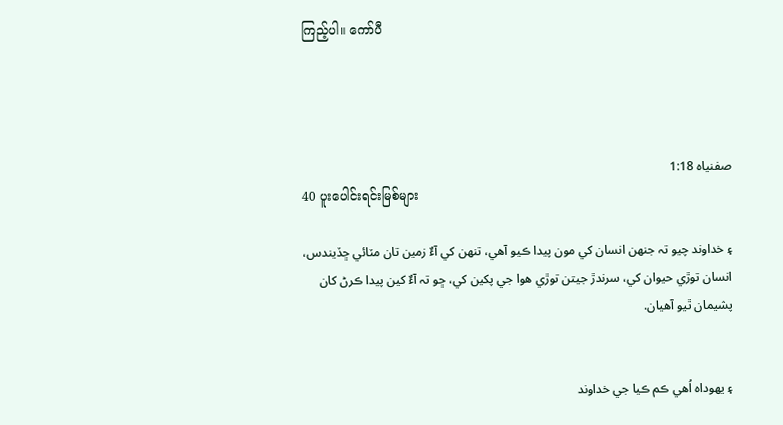ကြည့်ပါ။ ကော်ပီ




صفنياہ 1:18
40 ပူးပေါင်းရင်းမြစ်များ

۽ خداوند چيو تہ جنهن انسان کي مون پيدا ڪيو آهي، تنهن کي آءٌ زمين تان مٽائي ڇڏيندس، انسان توڙي حيوان کي، سرندڙ جيتن توڙي هوا جي پکين کي، ڇو تہ آءٌ کين پيدا ڪرڻ کان پشيمان ٿيو آهيان.


۽ يهوداہ اُهي ڪم ڪيا جي خداوند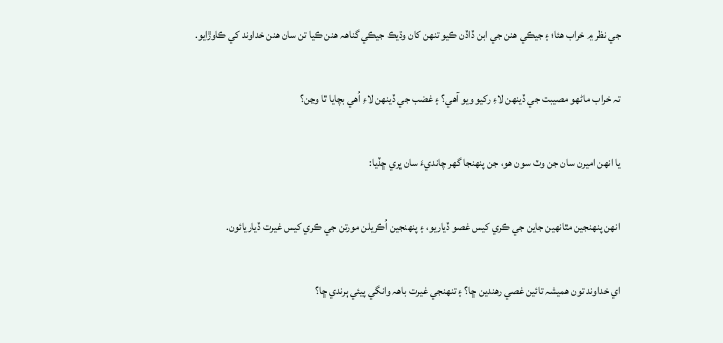جي نظر ۾ خراب هئا؛ ۽ جيڪي هنن جي ابن ڏاڏن ڪيو تنهن کان وڌيڪ جيڪي گناهہ هنن ڪيا تن سان هنن خداوند کي ڪاوڙايو.


تہ خراب ماڻهو مصيبت جي ڏينهن لاءِ رکيو ويو آهي؟ ۽ غضب جي ڏينهن لاءِ اُهي بچايا ٿا وڃن؟


يا انهن اميرن سان جن وٽ سون هو، جن پنهنجا گهر چانديءَ سان ڀري ڇڏيا:


انهن پنهنجين مٿانهين جاين جي ڪري کيس غصو ڏياريو، ۽ پنهنجين اُڪريلن مورتن جي ڪري کيس غيرت ڏياريائون.


اي خداوند تون هميشہ تائين غصي رهندين ڇا؟ ۽ تنهنجي غيرت باهہ وانگي پيئي ٻرندي ڇا؟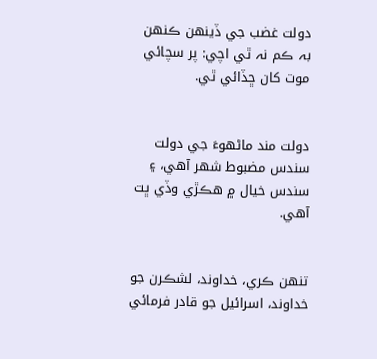دولت غضب جي ڏينهن ڪنهن بہ ڪم نہ ٿي اچي: پر سچائي موت کان ڇڏائي ٿي.


دولت مند ماڻهوءَ جي دولت سندس مضبوط شهر آهي، ۽ سندس خيال ۾ هڪڙي وڏي ڀت آهي.


تنهن ڪري، خداوند، لشڪرن جو خداوند، اسرائيل جو قادر فرمائي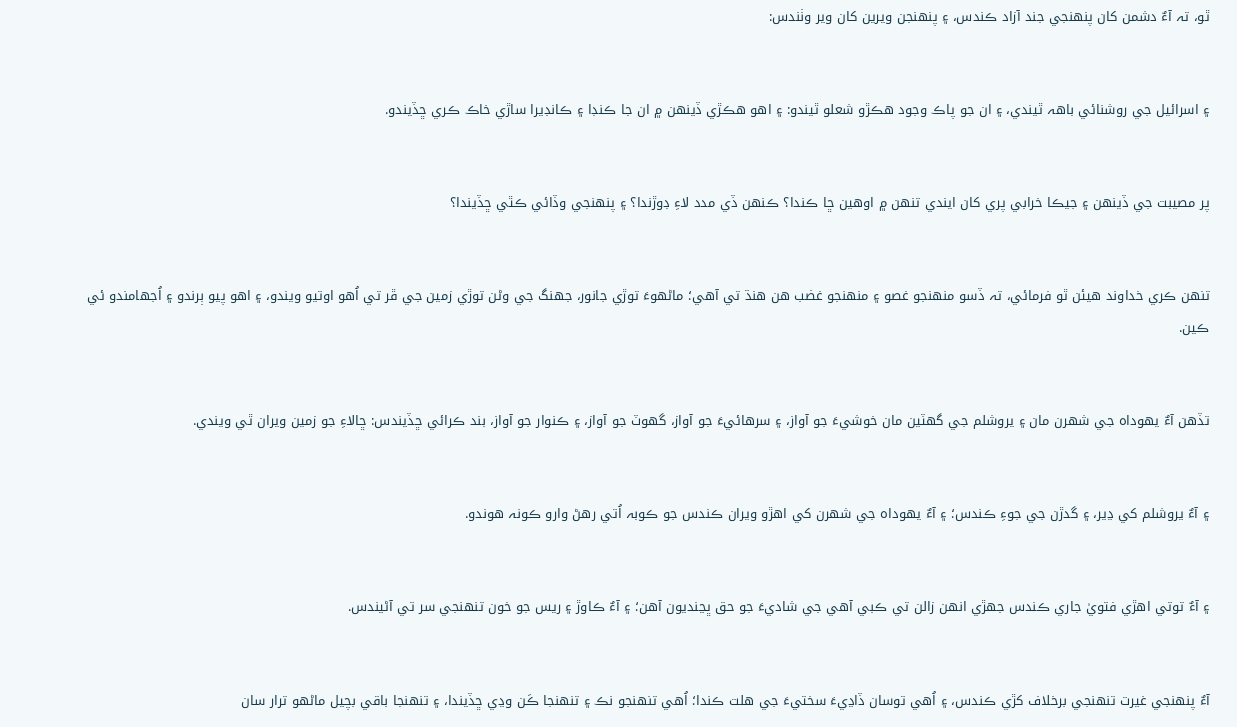ٿو، تہ آءٌ دشمن کان پنهنجي جند آزاد ڪندس، ۽ پنهنجن ويرين کان وير وٺندس:


۽ اسرائيل جي روشنائي باهہ ٿيندي، ۽ ان جو پاڪ وجود هڪڙو شعلو ٿيندو: ۽ اهو هڪڙي ڏينهن ۾ ان جا ڪنڊا ۽ ڪانڊيرا ساڙي خاڪ ڪري ڇڏيندو.


پر مصيبت جي ڏينهن ۽ جيڪا خرابي پري کان ايندي تنهن ۾ اوهين ڇا ڪندا؟ ڪنهن ڏي مدد لاءِ ڊوڙندا؟ ۽ پنهنجي وڏائي ڪٿي ڇڏيندا؟


تنهن ڪري خداوند هيئن ٿو فرمائي، تہ ڏسو منهنجو غصو ۽ منهنجو غضب هن هنڌ تي آهي؛ ماڻهوءَ توڙي جانور، جهنگ جي وڻن توڙي زمين جي ڦر تي اُهو اوتيو ويندو، ۽ اهو پيو ٻرندو ۽ اُجهامندو ئي ڪين.


تڏهن آءٌ يهوداہ جي شهرن مان ۽ يروشلم جي گهٽين مان خوشيءَ جو آواز، ۽ سرهائيءَ جو آواز، گهوٽ جو آواز، ۽ ڪنوار جو آواز، بند ڪرائي ڇڏيندس: ڇالاءِ جو زمين ويران ٿي ويندي.


۽ آءٌ يروشلم کي ڍير، ۽ گدڙن جي جوءِ ڪندس؛ ۽ آءٌ يهوداہ جي شهرن کي اهڙو ويران ڪندس جو ڪوبہ اُتي رهڻ وارو ڪونہ هوندو.


۽ آءٌ توتي اهڙي فتويٰ جاري ڪندس جهڙي انهن زالن تي ڪبي آهي جي شاديءَ جو حق ڀڃنديون آهن؛ ۽ آءٌ ڪاوڙ ۽ ريس جو خون تنهنجي سر تي آڻيندس.


آءٌ پنهنجي غيرت تنهنجي برخلاف کڙي ڪندس، ۽ اُهي توسان ڏاڍيءَ سختيءَ جي هلت ڪندا؛ اُهي تنهنجو نڪ ۽ تنهنجا ڪَن وڍي ڇڏيندا، ۽ تنهنجا باقي بچيل ماڻهو ترار سان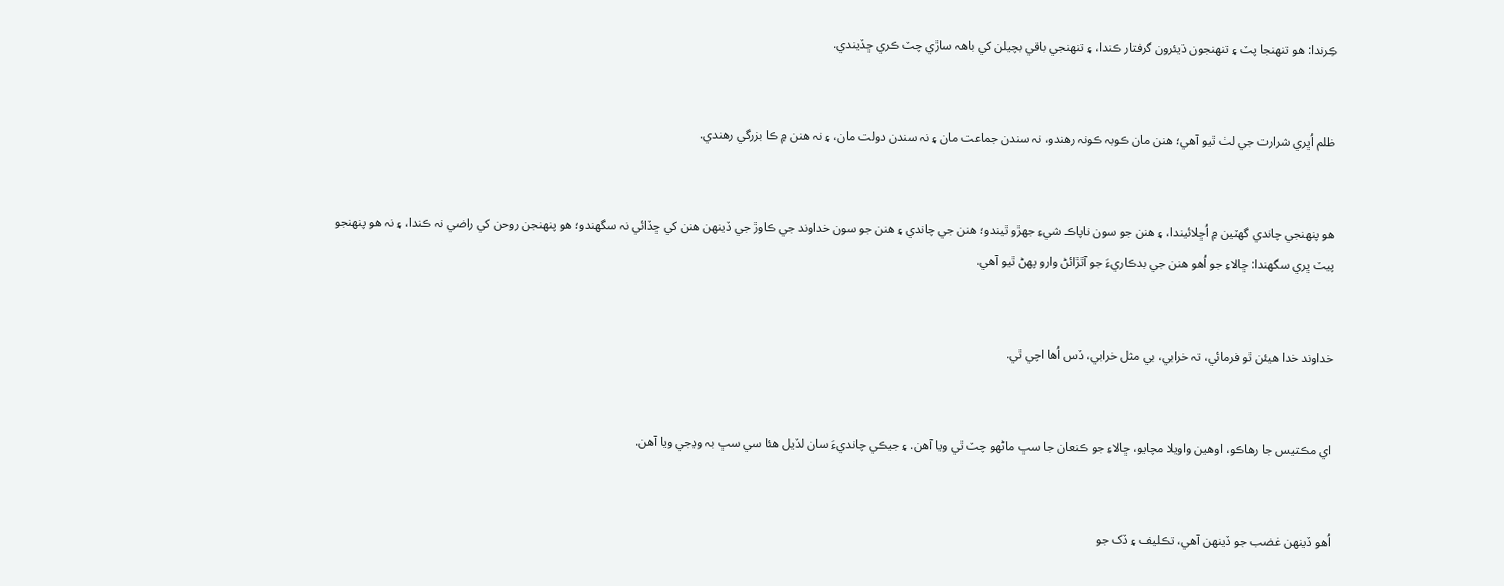ڪِرندا: هو تنهنجا پٽ ۽ تنهنجون ڌيئرون گرفتار ڪندا، ۽ تنهنجي باقي بچيلن کي باهہ ساڙي چٽ ڪري ڇڏيندي.


ظلم اُڀري شرارت جي لٺ ٿيو آهي؛ هنن مان ڪوبہ ڪونہ رهندو، نہ سندن جماعت مان ۽ نہ سندن دولت مان، ۽ نہ هنن ۾ ڪا بزرگي رهندي.


هو پنهنجي چاندي گهٽين ۾ اُڇلائيندا، ۽ هنن جو سون ناپاڪ شيءِ جهڙو ٿيندو؛ هنن جي چاندي ۽ هنن جو سون خداوند جي ڪاوڙ جي ڏينهن هنن کي ڇڏائي نہ سگهندو؛ هو پنهنجن روحن کي راضي نہ ڪندا، ۽ نہ هو پنهنجو پيٽ ڀري سگهندا: ڇالاءِ جو اُهو هنن جي بدڪاريءَ جو آٿڙائڻ وارو پهڻ ٿيو آهي.


خداوند خدا هيئن ٿو فرمائي، تہ خرابي، بي مثل خرابي، ڏس اُها اچي ٿي.


اي مڪتيس جا رهاڪو، اوهين واويلا مچايو، ڇالاءِ جو ڪنعان جا سڀ ماڻهو چٽ ٿي ويا آهن. ۽ جيڪي چانديءَ سان لڏيل هئا سي سڀ بہ وڍجي ويا آهن.


اُهو ڏينهن غضب جو ڏينهن آهي، تڪليف ۽ ڏک جو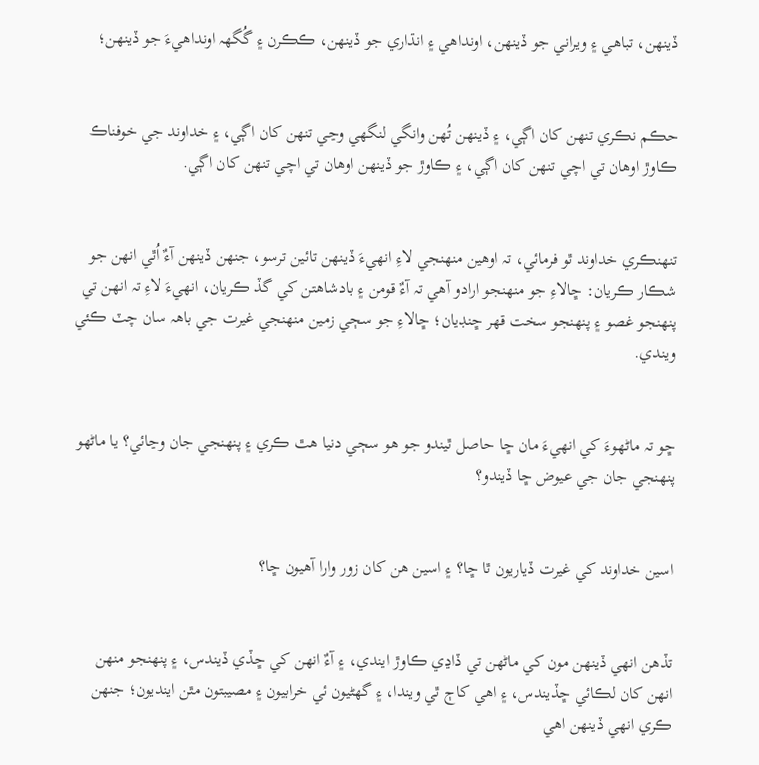ڏينهن، تباهي ۽ ويراني جو ڏينهن، اونداهي ۽ انڌاري جو ڏينهن، ڪڪرن ۽ گُگهہ اونداهيءَ جو ڏينهن؛


حڪم نڪري تنهن کان اڳي، ۽ ڏينهن تُهن وانگي لنگهي وڃي تنهن کان اڳي، ۽ خداوند جي خوفناڪ ڪاوڙ اوهان تي اچي تنهن کان اڳي، ۽ ڪاوڙ جو ڏينهن اوهان تي اچي تنهن کان اڳي.


تنهنڪري خداوند ٿو فرمائي، تہ اوهين منهنجي لاءِ انهيءَ ڏينهن تائين ترسو، جنهن ڏينهن آءٌ اُٿي انهن جو شڪار ڪريان: ڇالاءِ جو منهنجو ارادو آهي تہ آءٌ قومن ۽ بادشاهتن کي گڏ ڪريان، انهيءَ لاءِ تہ انهن تي پنهنجو غصو ۽ پنهنجو سخت قهر ڇنڊيان؛ ڇالاءِ جو سڄي زمين منهنجي غيرت جي باهہ سان چٽ ڪئي ويندي.


ڇو تہ ماڻهوءَ کي انهيءَ مان ڇا حاصل ٿيندو جو هو سڄي دنيا هٿ ڪري ۽ پنهنجي جان وڃائي؟ يا ماڻهو پنهنجي جان جي عيوض ڇا ڏيندو؟


اسين خداوند کي غيرت ڏياريون ٿا ڇا؟ ۽ اسين هن کان زور وارا آهيون ڇا؟


تڏهن انهي ڏينهن مون کي ماڻهن تي ڏاڍي ڪاوڙ ايندي، ۽ آءٌ انهن کي ڇڏي ڏيندس، ۽ پنهنجو منهن انهن کان لڪائي ڇڏيندس، ۽ اهي کاڄ ٿي ويندا، ۽ گهڻيون ئي خرابيون ۽ مصيبتون مٿن اينديون؛ جنهن ڪري انهي ڏينهن اهي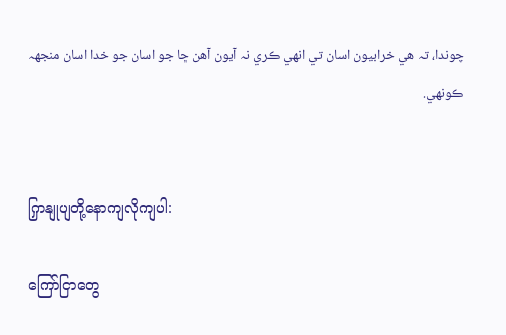چوندا، تہ هي خرابيون اسان تي انهي ڪري نہ آيون آهن ڇا جو اسان جو خدا اسان منجهہ ڪونهي.


ကြှနျုပျတို့နောကျလိုကျပါ:

ကြော်ငြာတွေ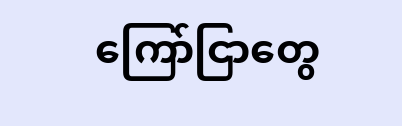ကြော်ငြာတွေ